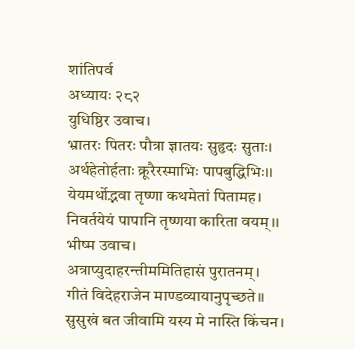शांतिपर्व
अध्यायः २८२
युधिष्ठिर उवाच।
भ्रातरः पितरः पौत्रा ज्ञातयः सुहृदः सुताः।
अर्थहेतोर्हताः क्रूरैरस्माभिः पापबुद्धिभिः।।
येयमर्थोद्भवा तृष्णा कथमेतां पितामह।
निवर्तयेयं पापानि तृष्णया कारिता वयम्।।
भीष्म उवाच।
अत्राप्युदाहरन्तीममितिहासं पुरातनम्।
गीतं विदेहराजेन माण्डव्यायानुपृच्छते।।
सुसुखं बत जीवामि यस्य मे नास्ति किंचन।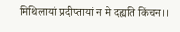मिथिलायां प्रदीप्तायां न मे दह्यति किंचन।।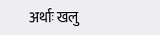अर्थाः खलु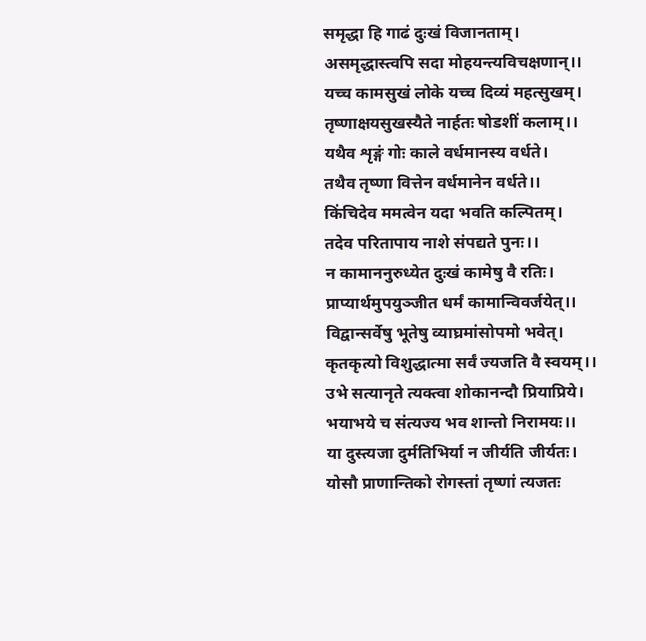समृद्धा हि गाढं दुःखं विजानताम्।
असमृद्धास्त्वपि सदा मोहयन्त्यविचक्षणान्।।
यच्च कामसुखं लोके यच्च दिव्यं महत्सुखम्।
तृष्णाक्षयसुखस्यैते नार्हतः षोडशीं कलाम्।।
यथैव शृङ्गं गोः काले वर्धमानस्य वर्धते।
तथैव तृष्णा वित्तेन वर्धमानेन वर्धते।।
किंचिदेव ममत्वेन यदा भवति कल्पितम्।
तदेव परितापाय नाशे संपद्यते पुनः।।
न कामाननुरुध्येत दुःखं कामेषु वै रतिः।
प्राप्यार्थमुपयुञ्जीत धर्मं कामान्विवर्जयेत्।।
विद्वान्सर्वेषु भूतेषु व्याघ्रमांसोपमो भवेत्।
कृतकृत्यो विशुद्धात्मा सर्वं ज्यजति वै स्वयम्।।
उभे सत्यानृते त्यक्त्वा शोकानन्दौ प्रियाप्रिये।
भयाभये च संत्यज्य भव शान्तो निरामयः।।
या दुस्त्यजा दुर्मतिभिर्या न जीर्यति जीर्यतः।
योसौ प्राणान्तिको रोगस्तां तृष्णां त्यजतः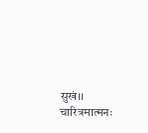सुखं।।
चारित्रमात्मनः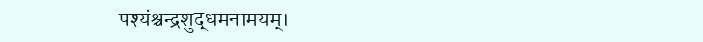पश्यंश्चन्द्रशुद्धमनामयम्।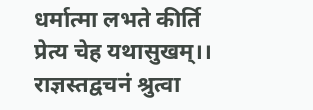धर्मात्मा लभते कीर्ति प्रेत्य चेह यथासुखम्।।
राज्ञस्तद्वचनं श्रुत्वा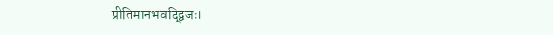प्रीतिमानभवद्द्विजः।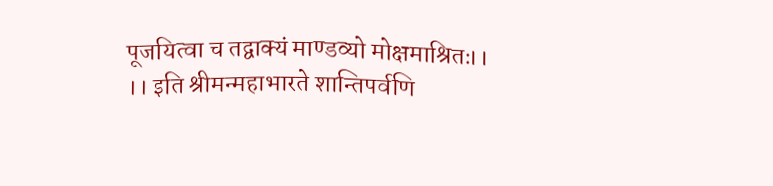पूजयित्वा च तद्वाक्यं माण्डव्यो मोक्षमाश्रितः।।
।। इति श्रीमन्महाभारते शान्तिपर्वणि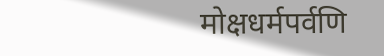मोक्षधर्मपर्वणि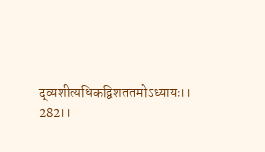द्व्यशीत्यधिकद्विशततमोऽध्यायः।। 282।।